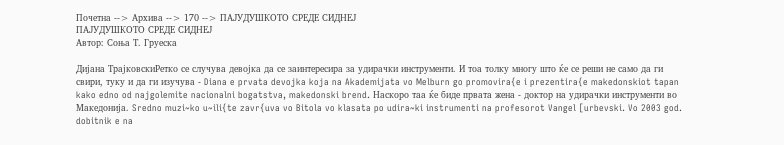Почетна --> Архива --> 170 --> ПАЈУДУШКОТО СРЕДЕ СИДНЕЈ
ПАЈУДУШКОТО СРЕДЕ СИДНЕЈ
Автор: Соња Т. Груеска

Дијана ТрајковскиРетко се случува девојка да се заинтересира за удирачки инструменти. И тоа толку многу што ќе се реши не само да ги свири, туку и да ги изучува - Diana e prvata devojka koja na Akademijata vo Melburn go promovira{e i prezentira{e makedonskiot tapan kako edno od najgolemite nacionalni bogatstva, makedonski brend. Наскоро таа ќе биде првата жена - доктор на удирачки инструменти во Македонија. Sredno muzi~ko u~ili{te zavr{uva vo Bitola vo klasata po udira~ki instrumenti na profesorot Vangel [urbevski. Vo 2003 god. dobitnik e na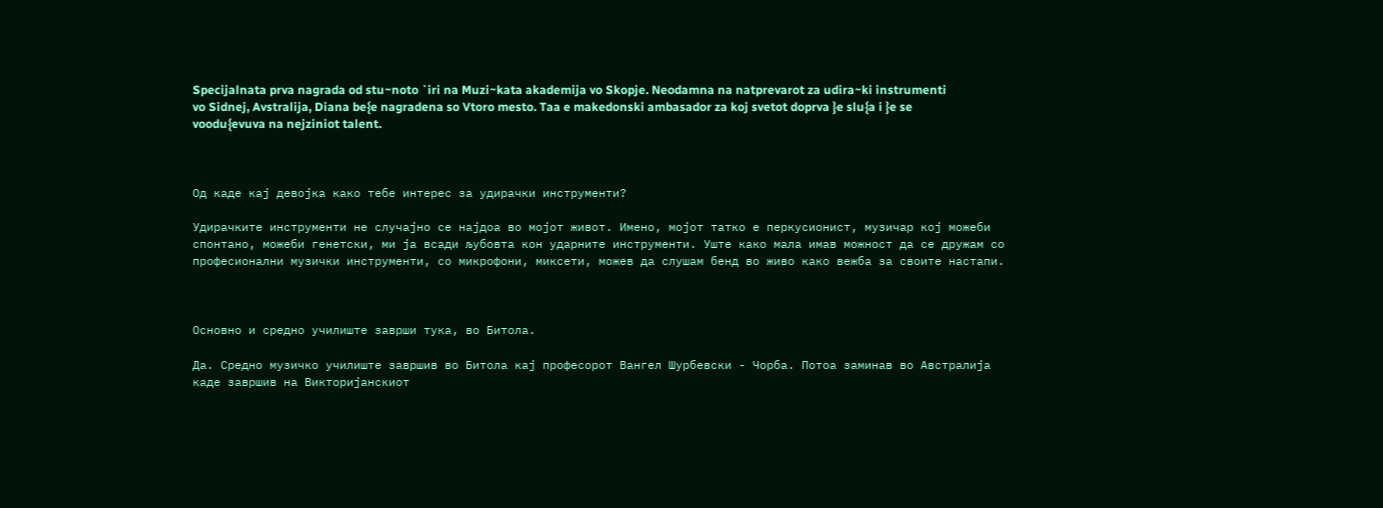Specijalnata prva nagrada od stu~noto `iri na Muzi~kata akademija vo Skopje. Neodamna na natprevarot za udira~ki instrumenti vo Sidnej, Avstralija, Diana be{e nagradena so Vtoro mesto. Taa e makedonski ambasador za koj svetot doprva }e slu{a i }e se voodu{evuva na nejziniot talent.



Од каде кај девојка како тебе интерес за удирачки инструменти?

Удирачките инструменти не случајно се најдоа во мојот живот. Имено, мојот татко е перкусионист, музичар кој можеби спонтано, можеби генетски, ми ја всади љубовта кон ударните инструменти. Уште како мала имав можност да се дружам со професионални музички инструменти, со микрофони, миксети, можев да слушам бенд во живо како вежба за своите настапи.



Основно и средно училиште заврши тука, во Битола.

Да. Средно музичко училиште завршив во Битола кај професорот Вангел Шурбевски - Чорба. Потоа заминав во Австралија каде завршив на Викторијанскиот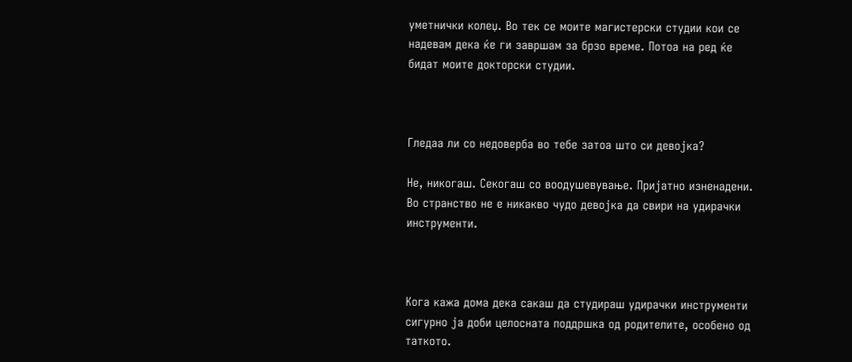уметнички колеџ. Во тек се моите магистерски студии кои се надевам дека ќе ги завршам за брзо време. Потоа на ред ќе бидат моите докторски студии.



Гледаа ли со недоверба во тебе затоа што си девојка?

Не, никогаш. Секогаш со воодушевување. Пријатно изненадени. Во странство не е никакво чудо девојка да свири на удирачки инструменти.



Кога кажа дома дека сакаш да студираш удирачки инструменти сигурно ја доби целосната поддршка од родителите, особено од таткото.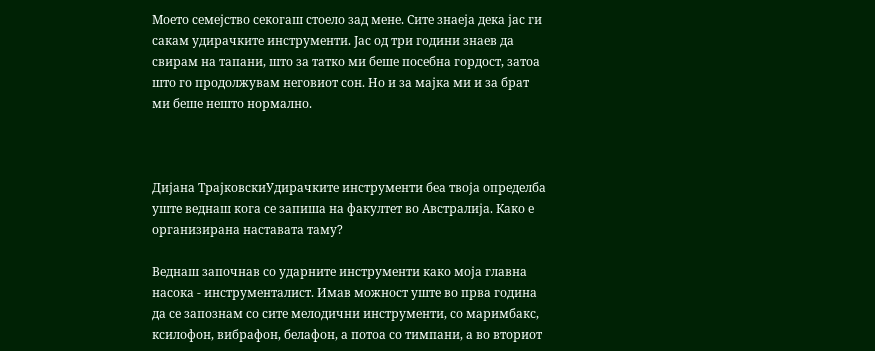Моето семејство секогаш стоело зад мене. Сите знаеја дека јас ги сакам удирачките инструменти. Јас од три години знаев да свирам на тапани, што за татко ми беше посебна гордост, затоа што го продолжувам неговиот сон. Но и за мајка ми и за брат ми беше нешто нормално.



Дијана ТрајковскиУдирачките инструменти беа твоја определба уште веднаш кога се запиша на факултет во Австралија. Како е организирана наставата таму?

Веднаш започнав со ударните инструменти како моја главна насока - инструменталист. Имав можност уште во прва година да се запознам со сите мелодични инструменти, со маримбакс, ксилофон, вибрафон, белафон, а потоа со тимпани, а во вториот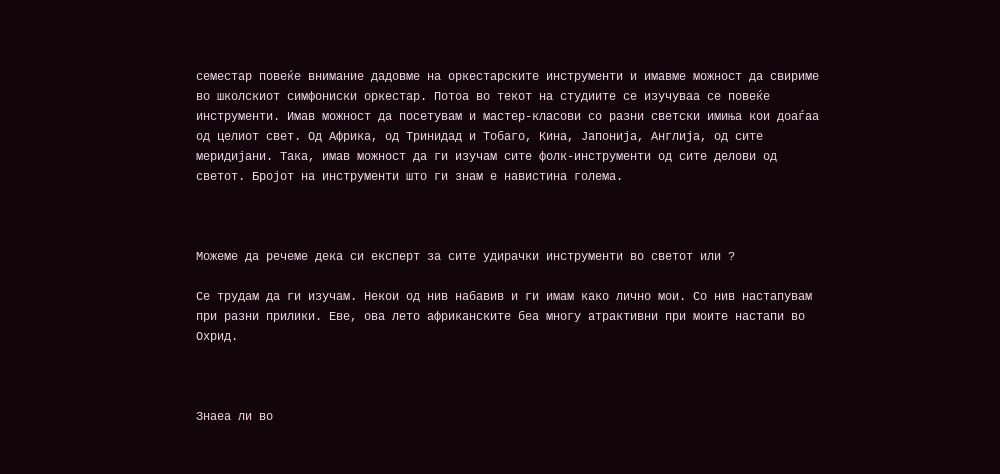семестар повеќе внимание дадовме на оркестарските инструменти и имавме можност да свириме во школскиот симфониски оркестар. Потоа во текот на студиите се изучуваа се повеќе инструменти. Имав можност да посетувам и мастер-класови со разни светски имиња кои доаѓаа од целиот свет. Од Африка, од Тринидад и Тобаго, Кина, Јапонија, Англија, од сите меридијани. Така, имав можност да ги изучам сите фолк-инструменти од сите делови од светот. Бројот на инструменти што ги знам е навистина голема.



Можеме да речеме дека си експерт за сите удирачки инструменти во светот или ?

Се трудам да ги изучам. Некои од нив набавив и ги имам како лично мои. Со нив настапувам при разни прилики. Еве, ова лето африканските беа многу атрактивни при моите настапи во Охрид.



Знаеа ли во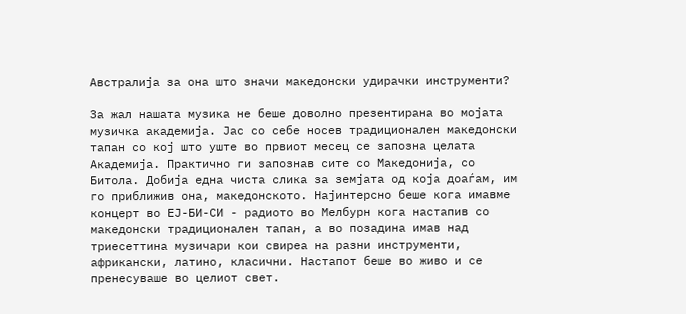Австралија за она што значи македонски удирачки инструменти?

За жал нашата музика не беше доволно презентирана во мојата музичка академија. Јас со себе носев традиционален македонски тапан со кој што уште во првиот месец се запозна целата Академија. Практично ги запознав сите со Македонија, со Битола. Добија една чиста слика за земјата од која доаѓам, им го приближив она, македонското. Најинтерсно беше кога имавме концерт во ЕЈ-БИ-СИ - радиото во Мелбурн кога настапив со македонски традиционален тапан, а во позадина имав над триесеттина музичари кои свиреа на разни инструменти, африкански, латино, класични. Настапот беше во живо и се пренесуваше во целиот свет.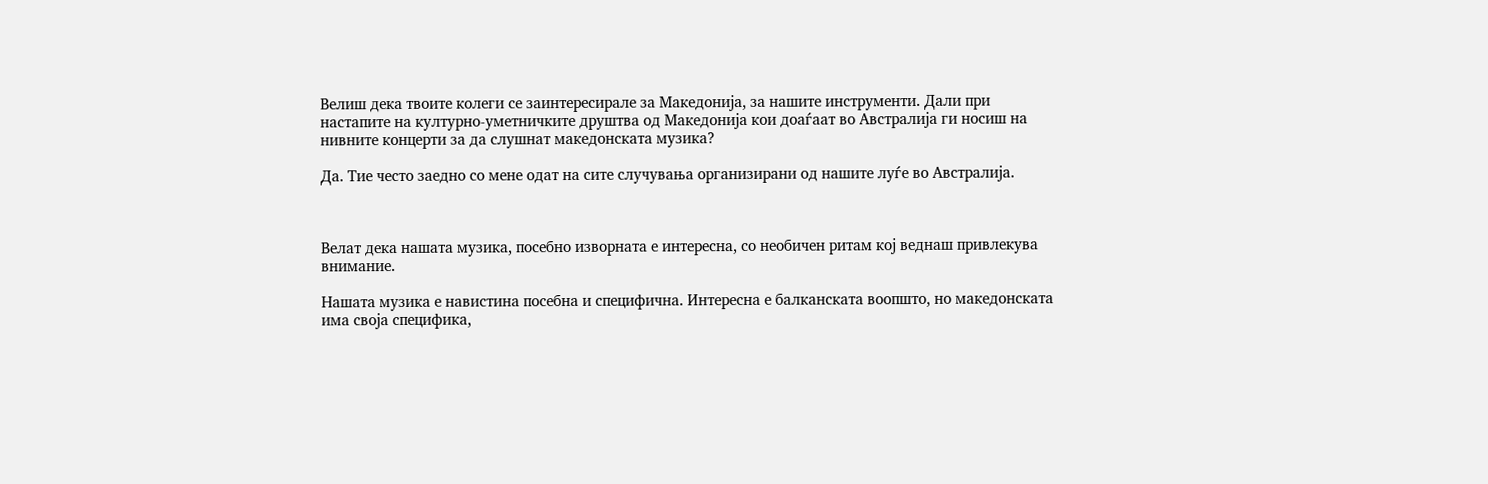Велиш дека твоите колеги се заинтересирале за Македонија, за нашите инструменти. Дали при настапите на културно-уметничките друштва од Македонија кои доаѓаат во Австралија ги носиш на нивните концерти за да слушнат македонската музика?

Да. Тие често заедно со мене одат на сите случувања организирани од нашите луѓе во Австралија.



Велат дека нашата музика, посебно изворната е интересна, со необичен ритам кој веднаш привлекува внимание.

Нашата музика е навистина посебна и специфична. Интересна е балканската воопшто, но македонската има своја специфика,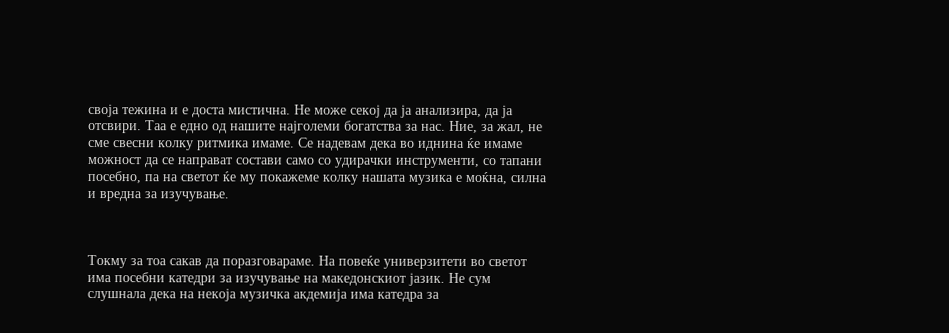своја тежина и е доста мистична. Не може секој да ја анализира, да ја отсвири. Таа е едно од нашите најголеми богатства за нас. Ние, за жал, не сме свесни колку ритмика имаме. Се надевам дека во иднина ќе имаме можност да се направат состави само со удирачки инструменти, со тапани посебно, па на светот ќе му покажеме колку нашата музика е моќна, силна и вредна за изучување.



Токму за тоа сакав да поразговараме. На повеќе универзитети во светот има посебни катедри за изучување на македонскиот јазик. Не сум слушнала дека на некоја музичка акдемија има катедра за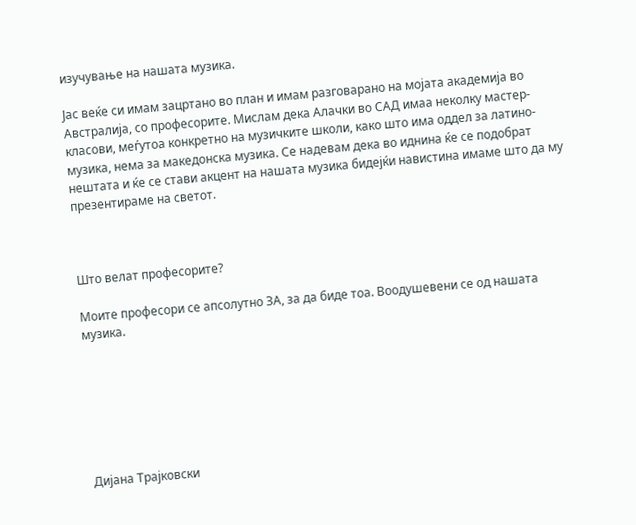изучување на нашата музика.

Јас веќе си имам зацртано во план и имам разговарано на мојата академија во Австралија, со професорите. Мислам дека Алачки во САД имаа неколку мастер-класови, меѓутоа конкретно на музичките школи, како што има оддел за латино-музика, нема за македонска музика. Се надевам дека во иднина ќе се подобрат нештата и ќе се стави акцент на нашата музика бидејќи навистина имаме што да му презентираме на светот.



Што велат професорите?

Моите професори се апсолутно ЗА, за да биде тоа. Воодушевени се од нашата музика.







Дијана Трајковски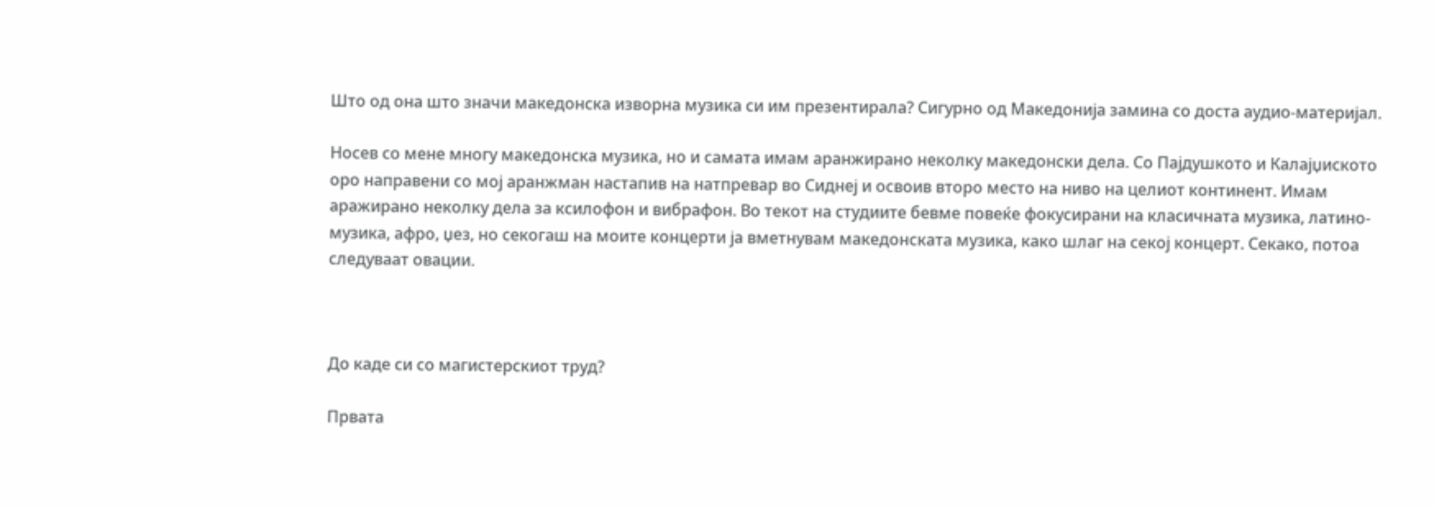Што од она што значи македонска изворна музика си им презентирала? Сигурно од Македонија замина со доста аудио-материјал.

Носев со мене многу македонска музика, но и самата имам аранжирано неколку македонски дела. Со Пајдушкото и Калајџиското оро направени со мој аранжман настапив на натпревар во Сиднеј и освоив второ место на ниво на целиот континент. Имам аражирано неколку дела за ксилофон и вибрафон. Во текот на студиите бевме повеќе фокусирани на класичната музика, латино-музика, афро, џез, но секогаш на моите концерти ја вметнувам македонската музика, како шлаг на секој концерт. Секако, потоа следуваат овации.



До каде си со магистерскиот труд?

Првата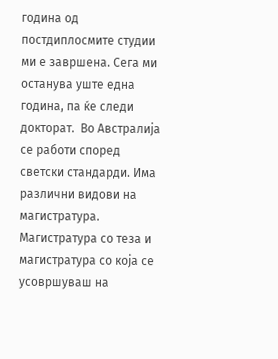година од постдиплосмите студии ми е завршена. Сега ми останува уште една година, па ќе следи докторат.  Во Австралија се работи според светски стандарди. Има различни видови на магистратура. Магистратура со теза и магистратура со која се усовршуваш на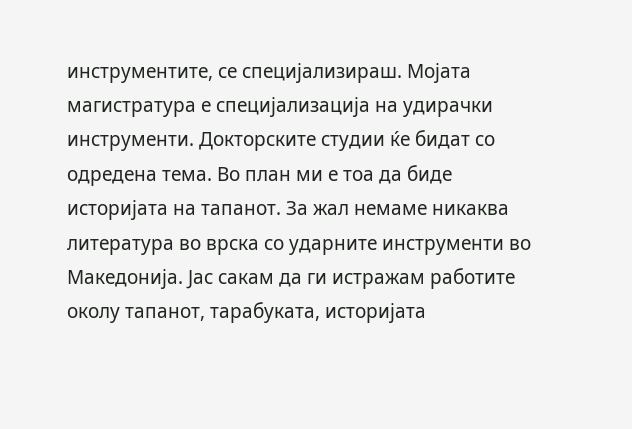инструментите, се специјализираш. Мојата магистратура е специјализација на удирачки инструменти. Докторските студии ќе бидат со одредена тема. Во план ми е тоа да биде историјата на тапанот. За жал немаме никаква литература во врска со ударните инструменти во Македонија. Јас сакам да ги истражам работите околу тапанот, тарабуката, историјата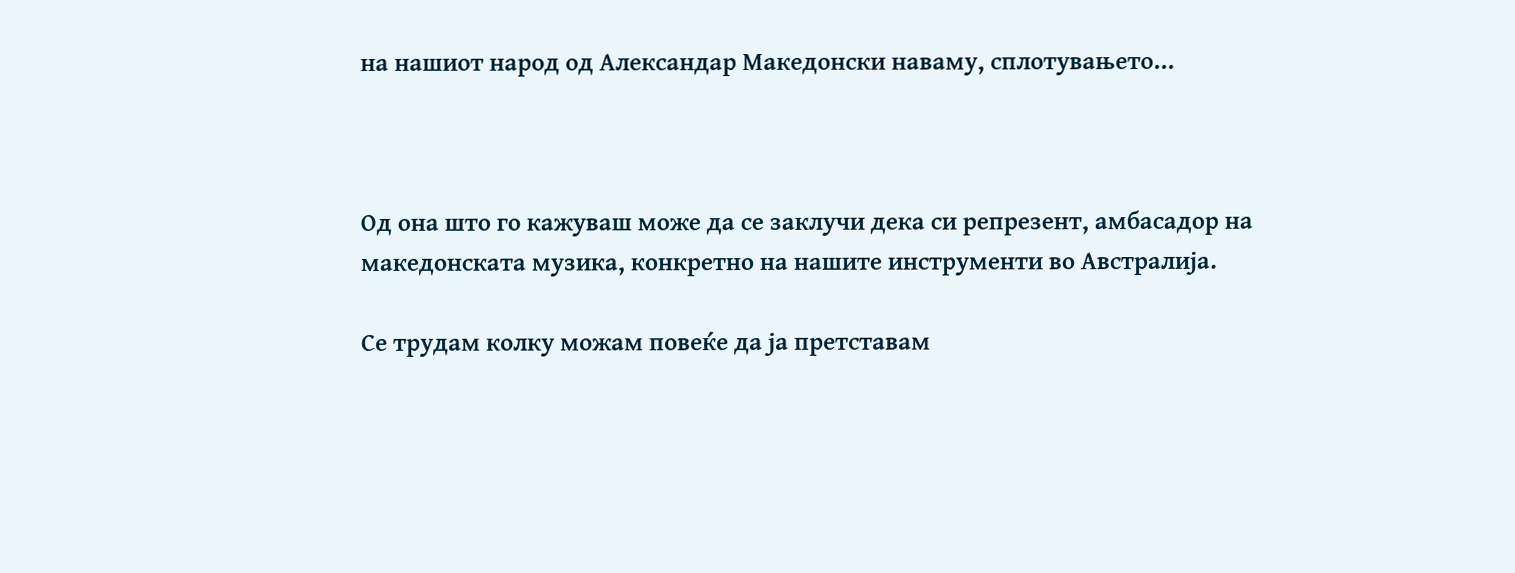на нашиот народ од Александар Македонски наваму, сплотувањето...



Од она што го кажуваш може да се заклучи дека си репрезент, амбасадор на македонската музика, конкретно на нашите инструменти во Австралија.

Се трудам колку можам повеќе да ја претставам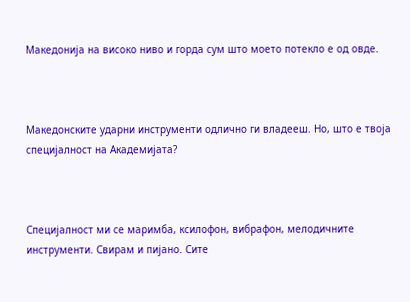Македонија на високо ниво и горда сум што моето потекло е од овде.



Македонските ударни инструменти одлично ги владееш. Но, што е твоја специјалност на Академијата?



Специјалност ми се маримба, ксилофон, вибрафон, мелодичните инструменти. Свирам и пијано. Сите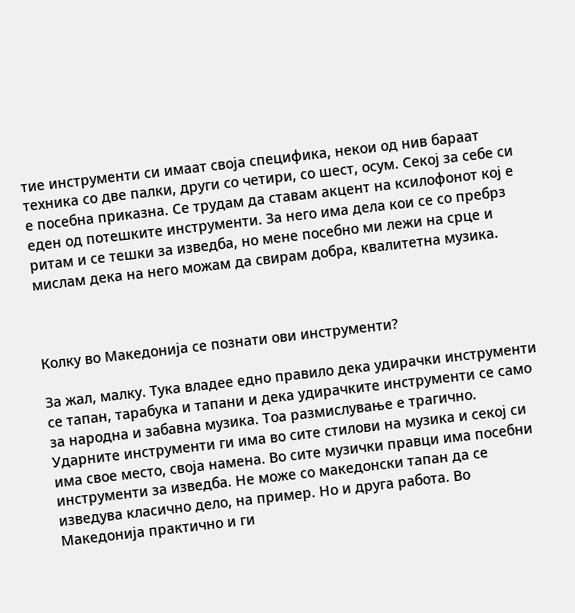тие инструменти си имаат своја специфика, некои од нив бараат техника со две палки, други со четири, со шест, осум. Секој за себе си е посебна приказна. Се трудам да ставам акцент на ксилофонот кој е еден од потешките инструменти. За него има дела кои се со пребрз ритам и се тешки за изведба, но мене посебно ми лежи на срце и мислам дека на него можам да свирам добра, квалитетна музика.



Колку во Македонија се познати ови инструменти?

За жал, малку. Тука владее едно правило дека удирачки инструменти се тапан, тарабука и тапани и дека удирачките инструменти се само за народна и забавна музика. Тоа размислување е трагично. Ударните инструменти ги има во сите стилови на музика и секој си има свое место, своја намена. Во сите музички правци има посебни инструменти за изведба. Не може со македонски тапан да се изведува класично дело, на пример. Но и друга работа. Во Македонија практично и ги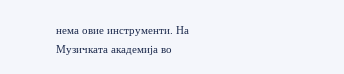нема овие инструменти. На Музичката академија во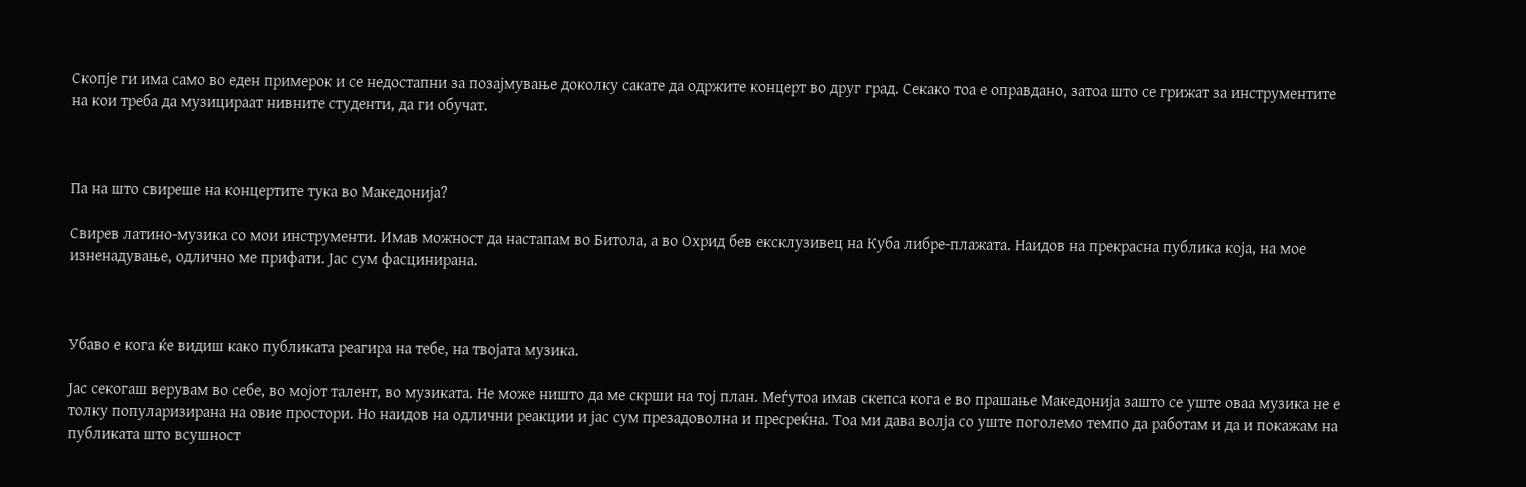Скопје ги има само во еден примерок и се недостапни за позајмување доколку сакате да одржите концерт во друг град. Секако тоа е оправдано, затоа што се грижат за инструментите на кои треба да музицираат нивните студенти, да ги обучат.



Па на што свиреше на концертите тука во Македонија?

Свирев латино-музика со мои инструменти. Имав можност да настапам во Битола, а во Охрид бев ексклузивец на Куба либре-плажата. Наидов на прекрасна публика која, на мое изненадување, одлично ме прифати. Јас сум фасцинирана.



Убаво е кога ќе видиш како публиката реагира на тебе, на твојата музика.

Јас секогаш верувам во себе, во мојот талент, во музиката. Не може ништо да ме скрши на тој план. Меѓутоа имав скепса кога е во прашање Македонија зашто се уште оваа музика не е толку популаризирана на овие простори. Но наидов на одлични реакции и јас сум презадоволна и пресреќна. Тоа ми дава волја со уште поголемо темпо да работам и да и покажам на публиката што всушност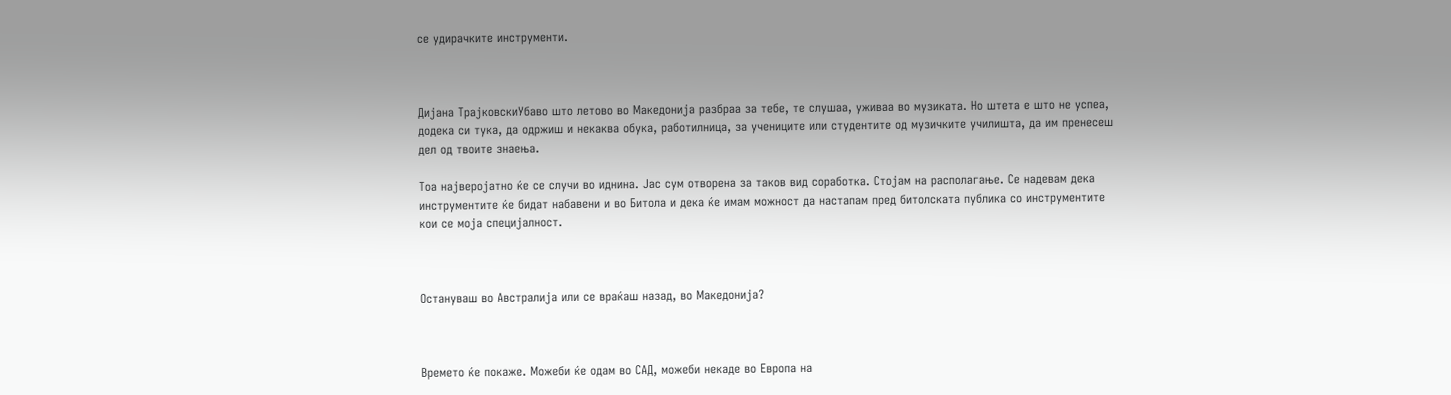се удирачките инструменти.



Дијана ТрајковскиУбаво што летово во Македонија разбраа за тебе, те слушаа, уживаа во музиката. Но штета е што не успеа, додека си тука, да одржиш и некаква обука, работилница, за учениците или студентите од музичките училишта, да им пренесеш дел од твоите знаења.

Тоа најверојатно ќе се случи во иднина. Јас сум отворена за таков вид соработка. Стојам на располагање. Се надевам дека инструментите ќе бидат набавени и во Битола и дека ќе имам можност да настапам пред битолската публика со инструментите кои се моја специјалност.



Остануваш во Австралија или се враќаш назад, во Македонија?



Времето ќе покаже. Можеби ќе одам во САД, можеби некаде во Европа на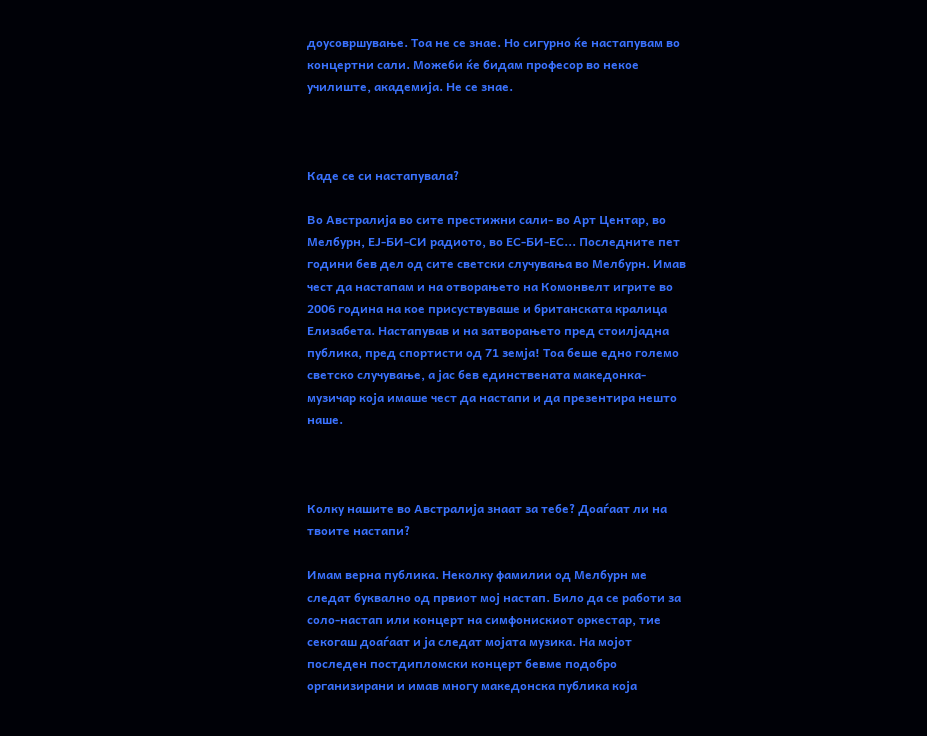доусовршување. Тоа не се знае. Но сигурно ќе настапувам во концертни сали. Можеби ќе бидам професор во некое училиште, академија. Не се знае.



Каде се си настапувала?

Во Австралија во сите престижни сали- во Арт Центар, во Мелбурн, ЕЈ-БИ-СИ радиото, во ЕС-БИ-ЕС... Последните пет години бев дел од сите светски случувања во Мелбурн. Имав чест да настапам и на отворањето на Комонвелт игрите во 2006 година на кое присуствуваше и британската кралица Елизабета. Настапував и на затворањето пред стоилјадна публика, пред спортисти од 71 земја! Тоа беше едно големо светско случување, а јас бев единствената македонка-музичар која имаше чест да настапи и да презентира нешто наше.



Колку нашите во Австралија знаат за тебе? Доаѓаат ли на твоите настапи?

Имам верна публика. Неколку фамилии од Мелбурн ме следат буквално од првиот мој настап. Било да се работи за соло-настап или концерт на симфонискиот оркестар, тие секогаш доаѓаат и ја следат мојата музика. На мојот последен постдипломски концерт бевме подобро организирани и имав многу македонска публика која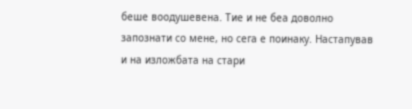беше воодушевена. Тие и не беа доволно запознати со мене, но сега е поинаку. Настапував и на изложбата на стари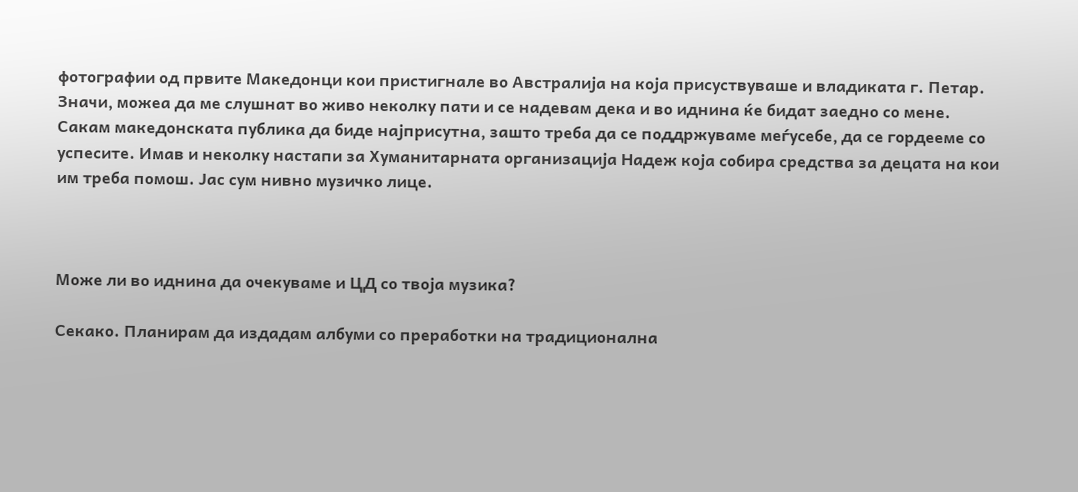фотографии од првите Македонци кои пристигнале во Австралија на која присуствуваше и владиката г. Петар. Значи, можеа да ме слушнат во живо неколку пати и се надевам дека и во иднина ќе бидат заедно со мене. Сакам македонската публика да биде најприсутна, зашто треба да се поддржуваме меѓусебе, да се гордееме со успесите. Имав и неколку настапи за Хуманитарната организација Надеж која собира средства за децата на кои им треба помош. Јас сум нивно музичко лице.



Може ли во иднина да очекуваме и ЦД со твоја музика?

Секако. Планирам да издадам албуми со преработки на традиционална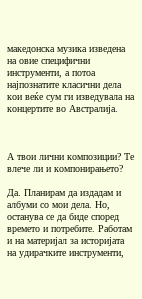македонска музика изведена на овие специфични инструменти, а потоа најпознатите класични дела кои веќе сум ги изведувала на концертите во Австралија.



А твои лични композиции? Те влече ли и компонирањето?

Да. Планирам да издадам и албуми со мои дела. Но, останува се да биде според времето и потребите. Работам и на материјал за историјата на удирачките инструменти,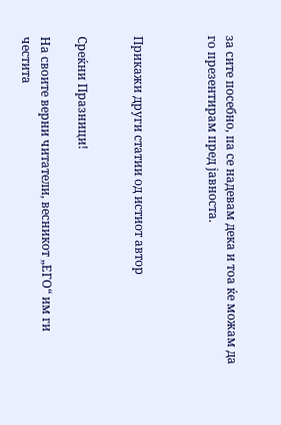за сите посебно, па се надевам дека и тоа ќе можам да го презентирам пред јавноста.



Прикажи други статии од истиот автор


Среќни Празници!

На своите верни читатели, весникот „ЕГО“ им ги честита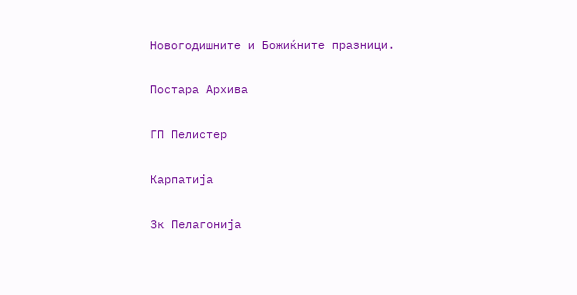Новогодишните и Божиќните празници.

Постара Архива

ГП Пелистер

Карпатија

Зк Пелагонија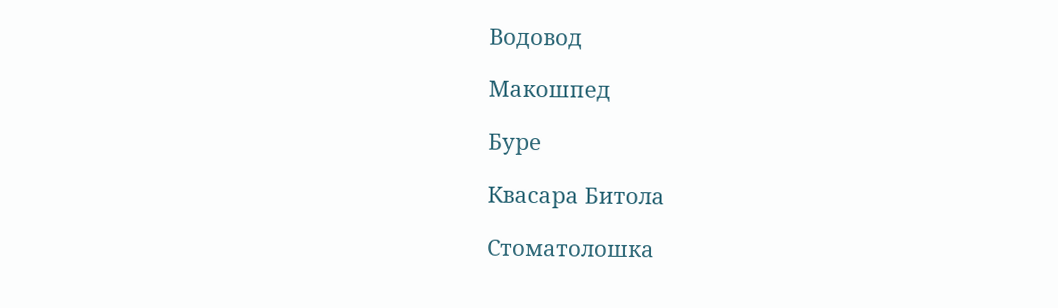Водовод

Макошпед

Буре

Квасара Битола

Стоматолошка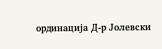ординација Д-р Јолевски